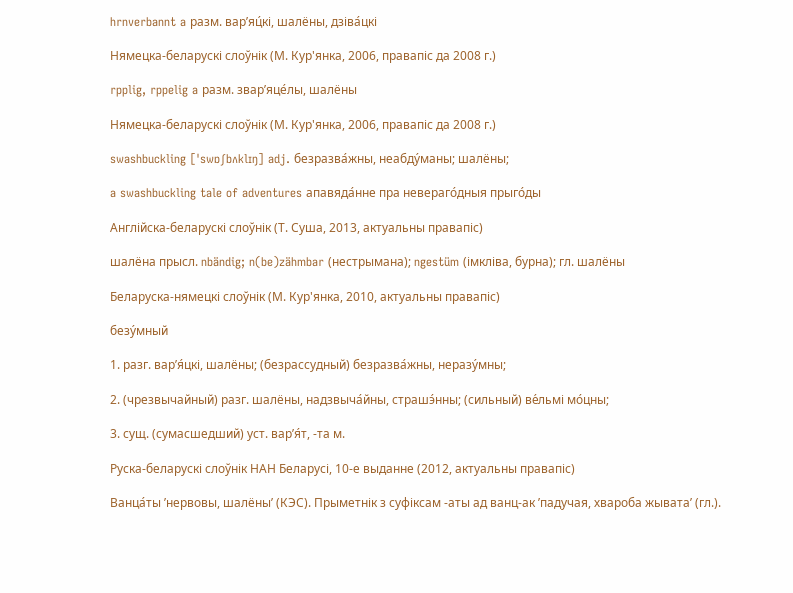hrnverbannt a разм. вар’яц́кі, шалёны, дзіва́цкі

Нямецка-беларускі слоўнік (М. Кур'янка, 2006, правапіс да 2008 г.)

rpplig, rppelig a разм. звар’яце́лы, шалёны

Нямецка-беларускі слоўнік (М. Кур'янка, 2006, правапіс да 2008 г.)

swashbuckling [ˈswɒʃbʌklɪŋ] adj. безразва́жны, неабду́маны; шалёны;

a swashbuckling tale of adventures апавяда́нне пра невераго́дныя прыго́ды

Англійска-беларускі слоўнік (Т. Суша, 2013, актуальны правапіс)

шалёна прысл. nbändig; n(be)zähmbar (нестрымана); ngestüm (імкліва, бурна); гл. шалёны

Беларуска-нямецкі слоўнік (М. Кур'янка, 2010, актуальны правапіс)

безу́мный

1. разг. вар’я́цкі, шалёны; (безрассудный) безразва́жны, неразу́мны;

2. (чрезвычайный) разг. шалёны, надзвыча́йны, страшэ́нны; (сильный) ве́льмі мо́цны;

3. сущ. (сумасшедший) уст. вар’я́т, -та м.

Руска-беларускі слоўнік НАН Беларусі, 10-е выданне (2012, актуальны правапіс)

Ванца́ты ’нервовы, шалёны’ (КЭС). Прыметнік з суфіксам ‑аты ад ванц‑ак ’падучая, хвароба жывата’ (гл.).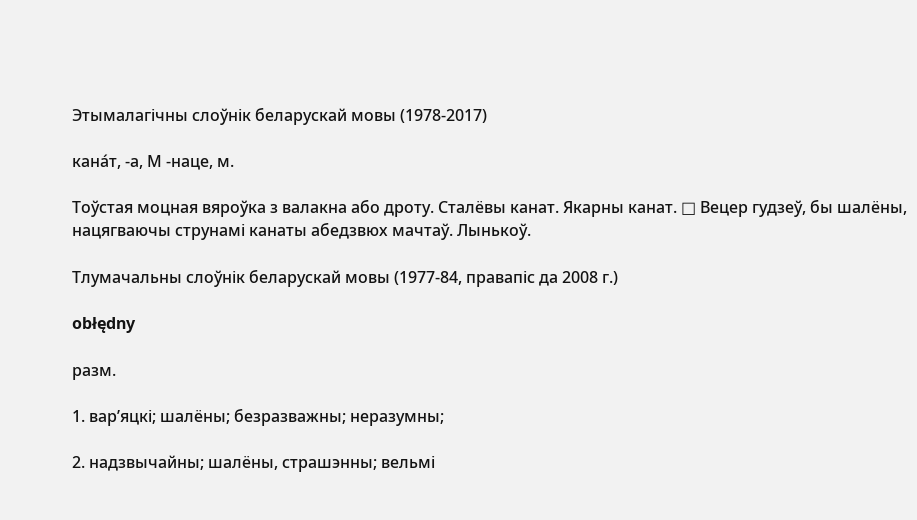Этымалагічны слоўнік беларускай мовы (1978-2017)

кана́т, ‑а, М ‑наце, м.

Тоўстая моцная вяроўка з валакна або дроту. Сталёвы канат. Якарны канат. □ Вецер гудзеў, бы шалёны, нацягваючы струнамі канаты абедзвюх мачтаў. Лынькоў.

Тлумачальны слоўнік беларускай мовы (1977-84, правапіс да 2008 г.)

obłędny

разм.

1. вар’яцкі; шалёны; безразважны; неразумны;

2. надзвычайны; шалёны, страшэнны; вельмі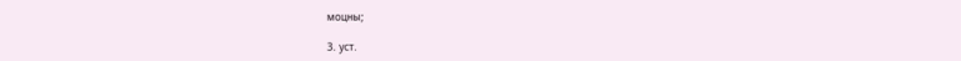моцны;

3. уст.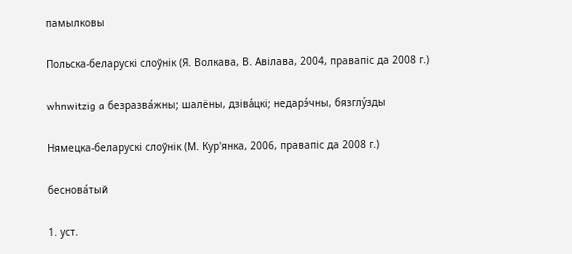памылковы

Польска-беларускі слоўнік (Я. Волкава, В. Авілава, 2004, правапіс да 2008 г.)

whnwitzig a безразва́жны; шалёны, дзіва́цкі; недарэ́чны, бязглу́зды

Нямецка-беларускі слоўнік (М. Кур'янка, 2006, правапіс да 2008 г.)

беснова́тый

1. уст.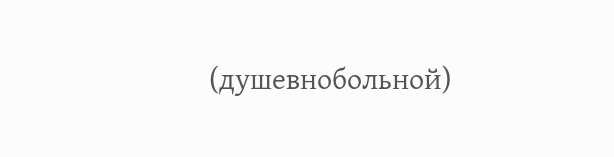(душевнобольной)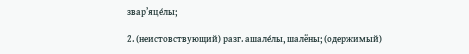звар’яце́лы;

2. (неистовствующий) разг. ашале́лы, шалёны; (одержимый)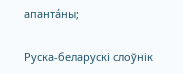апанта́ны;

Руска-беларускі слоўнік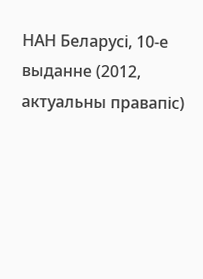НАН Беларусі, 10-е выданне (2012, актуальны правапіс)